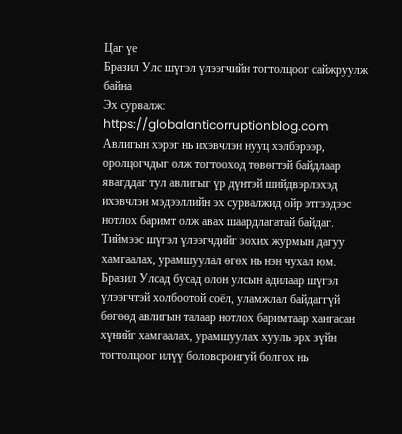Цаг үе
Бразил Улс шүгэл үлээгчийн тогтолцоог сайжруулж байна
Эх сурвалж: https://globalanticorruptionblog.com
Авлигын хэрэг нь ихэвчлэн нууц хэлбэрээр, оролцогчдыг олж тогтооход төвөгтэй байдлаар явагддаг тул авлигыг үр дүнтэй шийдвэрлэхэд ихэвчлэн мэдээллийн эх сурвалжид ойр этгээдээс нотлох баримт олж авах шаардлагатай байдаг. Тиймээс шүгэл үлээгчдийг зохих журмын дагуу хамгаалах, урамшуулал өгөх нь нэн чухал юм. Бразил Улсад бусад олон улсын адилаар шүгэл үлээгчтэй холбоотой соёл, уламжлал байдаггүй бөгөөд авлигын талаар нотлох баримтаар хангасан хүнийг хамгаалах, урамшуулах хууль эрх зүйн тогтолцоог илүү боловсронгуй болгох нь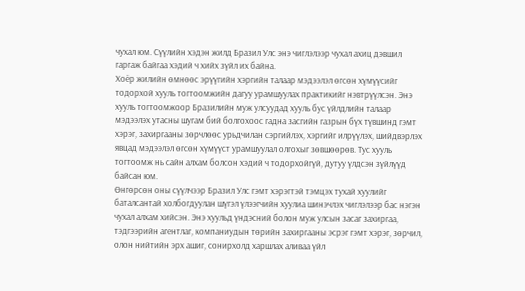чухал юм. Сүүлийн хэдэн жилд Бразил Улс энэ чиглэлээр чухал ахиц дэвшил гаргаж байгаа хэдий ч хийх зүйл их байна.
Хоёр жилийн өмнөөс эрүүгийн хэргийн талаар мэдээлэл өгсөн хүмүүсийг тодорхой хууль тогтоомжийн дагуу урамшуулах практикийг нэвтрүүлсэн. Энэ хууль тогтоомжоор Бразилийн муж улсуудад хууль бус үйлдлийн талаар мэдээлэх утасны шугам бий болгохоос гадна засгийн газрын бүх түвшинд гэмт хэрэг, захиргааны зөрчлөөс урьдчилан сэргийлэх, хэргийг илрүүлэх, шийдвэрлэх явцад мэдээлэл өгсөн хүмүүст урамшуулал олгохыг зөвшөөрөв. Тус хууль тогтоомж нь сайн алхам болсон хэдий ч тодорхойгүй, дутуу үлдсэн зүйлүүд байсан юм.
Өнгөрсөн оны сүүлчээр Бразил Улс гэмт хэрэгтэй тэмцэх тухай хуулийг баталсантай холбогдуулан шүгэл үлээгчийн хуулиа шинэчлэх чиглэлээр бас нэгэн чухал алхам хийсэн. Энэ хуульд үндэсний болон муж улсын засаг захиргаа, тэдгээрийн агентлаг, компаниудын төрийн захиргааны эсрэг гэмт хэрэг, зөрчил, олон нийтийн эрх ашиг, сонирхолд харшлах аливаа үйл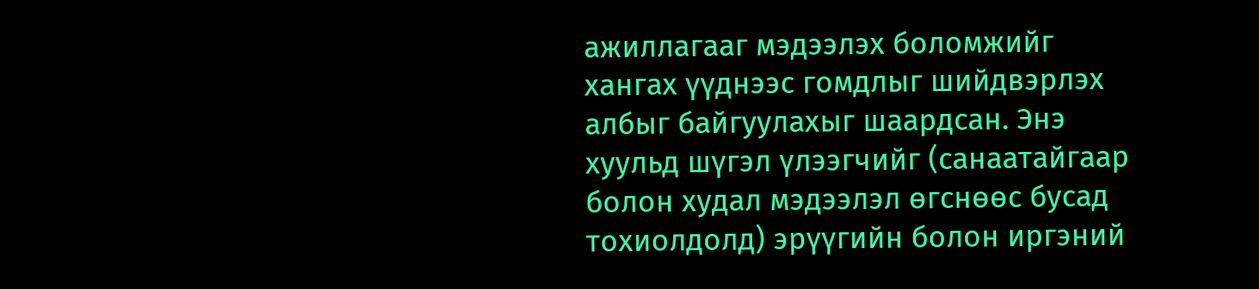ажиллагааг мэдээлэх боломжийг хангах үүднээс гомдлыг шийдвэрлэх албыг байгуулахыг шаардсан. Энэ хуульд шүгэл үлээгчийг (санаатайгаар болон худал мэдээлэл өгснөөс бусад тохиолдолд) эрүүгийн болон иргэний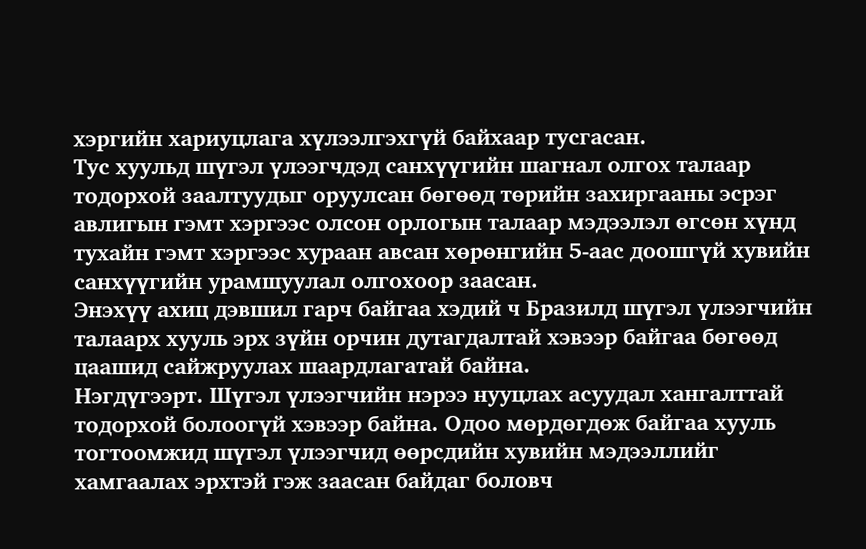хэргийн хариуцлага хүлээлгэхгүй байхаар тусгасан.
Тус хуульд шүгэл үлээгчдэд санхүүгийн шагнал олгох талаар тодорхой заалтуудыг оруулсан бөгөөд төрийн захиргааны эсрэг авлигын гэмт хэргээс олсон орлогын талаар мэдээлэл өгсөн хүнд тухайн гэмт хэргээс хураан авсан хөрөнгийн 5-аас доошгүй хувийн санхүүгийн урамшуулал олгохоор заасан.
Энэхүү ахиц дэвшил гарч байгаа хэдий ч Бразилд шүгэл үлээгчийн талаарх хууль эрх зүйн орчин дутагдалтай хэвээр байгаа бөгөөд цаашид сайжруулах шаардлагатай байна.
Нэгдүгээрт. Шүгэл үлээгчийн нэрээ нууцлах асуудал хангалттай тодорхой болоогүй хэвээр байна. Одоо мөрдөгдөж байгаа хууль тогтоомжид шүгэл үлээгчид өөрсдийн хувийн мэдээллийг хамгаалах эрхтэй гэж заасан байдаг боловч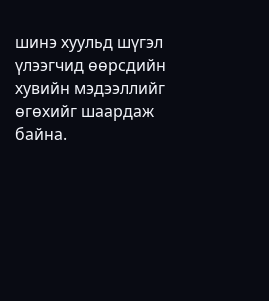шинэ хуульд шүгэл үлээгчид өөрсдийн хувийн мэдээллийг өгөхийг шаардаж байна.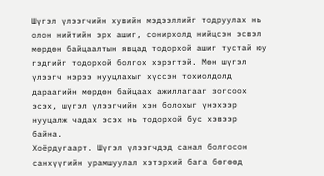Шүгэл үлээгчийн хувийн мэдээллийг тодруулах нь олон нийтийн эрх ашиг, сонирхолд нийцсэн эсвэл мөрдөн байцаалтын явцад тодорхой ашиг тустай юу гэдгийг тодорхой болгох хэрэгтэй. Мөн шүгэл үлээгч нэрээ нууцлахыг хүссэн тохиолдолд дараагийн мөрдөн байцаах ажиллагааг зогсоох эсэх, шүгэл үлээгчийн хэн болохыг үнэхээр нууцалж чадах эсэх нь тодорхой бус хэвээр байна.
Хоёрдугаарт. Шүгэл үлээгчдэд санал болгосон санхүүгийн урамшуулал хэтэрхий бага бөгөөд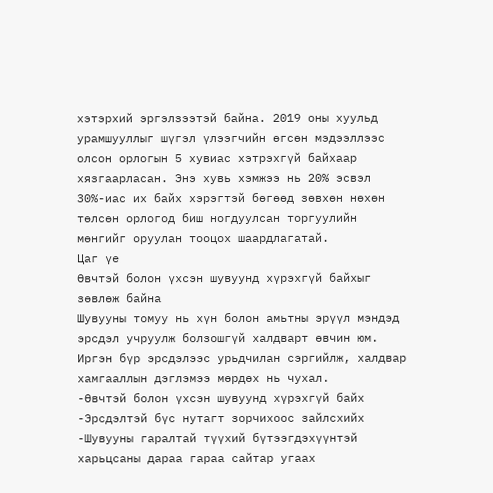хэтэрхий эргэлзээтэй байна. 2019 оны хуульд урамшууллыг шүгэл үлээгчийн өгсөн мэдээллээс олсон орлогын 5 хувиас хэтрэхгүй байхаар хязгаарласан. Энэ хувь хэмжээ нь 20% эсвэл 30%-иас их байх хэрэгтэй бөгөөд зөвхөн нөхөн төлсөн орлогод биш ногдуулсан торгуулийн мөнгийг оруулан тооцох шаардлагатай.
Цаг үе
Өвчтэй болон үхсэн шувуунд хүрэхгүй байхыг зөвлөж байна
Шувууны томуу нь хүн болон амьтны эрүүл мэндэд эрсдэл учруулж болзошгүй халдварт өвчин юм.
Иргэн бүр эрсдэлээс урьдчилан сэргийлж, халдвар хамгааллын дэглэмээ мөрдөх нь чухал.
-Өвчтэй болон үхсэн шувуунд хүрэхгүй байх
-Эрсдэлтэй бүс нутагт зорчихоос зайлсхийх
-Шувууны гаралтай түүхий бүтээгдэхүүнтэй харьцсаны дараа гараа сайтар угаах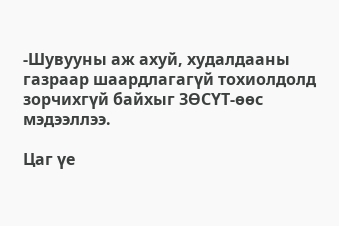-Шувууны аж ахуй, худалдааны газраар шаардлагагүй тохиолдолд зорчихгүй байхыг ЗӨСҮТ-өөс мэдээллээ.

Цаг үе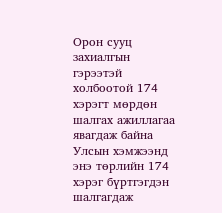Орон сууц захиалгын гэрээтэй холбоотой 174 хэрэгт мөрдөн шалгах ажиллагаа явагдаж байна
Улсын хэмжээнд энэ төрлийн 174 хэрэг бүртгэгдэн шалгагдаж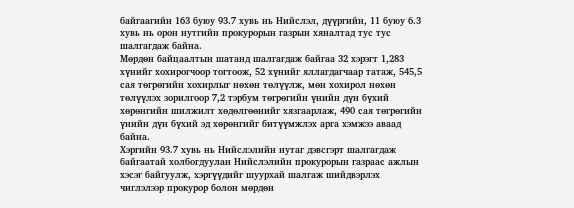байгаагийн 163 буюу 93.7 хувь нь Нийслэл, дүүргийн, 11 буюу 6.3 хувь нь орон нутгийн прокурорын газрын хяналтад тус тус шалгагдаж байна.
Мөрдөн байцаалтын шатанд шалгагдаж байгаа 32 хэрэгт 1,283 хүнийг хохирогчоор тогтоож, 52 хүнийг яллагдагчаар татаж, 545,5 сая төгрөгийн хохирлыг нөхөн төлүүлж, мөн хохирол нөхөн төлүүлэх зорилгоор 7,2 тэрбум төгрөгийн үнийн дүн бүхий хөрөнгийн шилжилт хөдөлгөөнийг хязгаарлаж, 490 сая төгрөгийн үнийн дүн бүхий эд хөрөнгийг битүүмжлэх арга хэмжээ аваад байна.
Хэргийн 93.7 хувь нь Нийслэлийн нутаг дэвсгэрт шалгагдаж байгаатай холбогдуулан Нийслэлийн прокурорын газраас ажлын хэсэг байгуулж, хэргүүдийг шуурхай шалгаж шийдвэрлэх чиглэлээр прокурор болон мөрдөн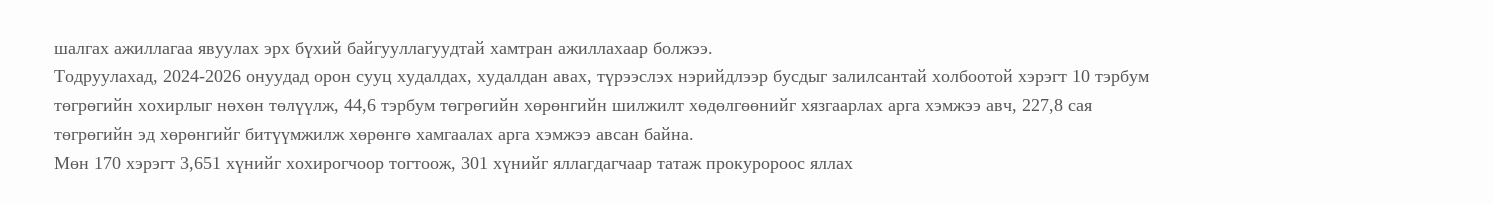шалгах ажиллагаа явуулах эрх бүхий байгууллагуудтай хамтран ажиллахаар болжээ.
Тодруулахад, 2024-2026 онуудад орон сууц худалдах, худалдан авах, түрээслэх нэрийдлээр бусдыг залилсантай холбоотой хэрэгт 10 тэрбум төгрөгийн хохирлыг нөхөн төлүүлж, 44,6 тэрбум төгрөгийн хөрөнгийн шилжилт хөдөлгөөнийг хязгаарлах арга хэмжээ авч, 227,8 сая төгрөгийн эд хөрөнгийг битүүмжилж хөрөнгө хамгаалах арга хэмжээ авсан байна.
Мөн 170 хэрэгт 3,651 хүнийг хохирогчоор тогтоож, 301 хүнийг яллагдагчаар татаж прокуророос яллах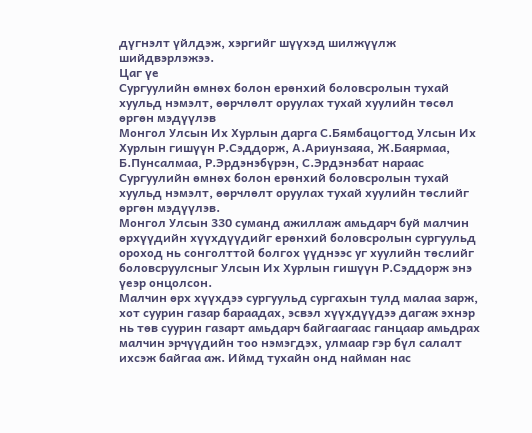дүгнэлт үйлдэж, хэргийг шүүхэд шилжүүлж шийдвэрлэжээ.
Цаг үе
Сургуулийн өмнөх болон ерөнхий боловсролын тухай хуульд нэмэлт, өөрчлөлт оруулах тухай хуулийн төсөл өргөн мэдүүлэв
Монгол Улсын Их Хурлын дарга С.Бямбацогтод Улсын Их Хурлын гишүүн Р.Сэддорж, А.Ариунзаяа, Ж.Баярмаа, Б.Пунсалмаа, Р.Эрдэнэбүрэн, С.Эрдэнэбат нараас Сургуулийн өмнөх болон ерөнхий боловсролын тухай хуульд нэмэлт, өөрчлөлт оруулах тухай хуулийн төслийг өргөн мэдүүлэв.
Монгол Улсын 330 суманд ажиллаж амьдарч буй малчин өрхүүдийн хүүхдүүдийг ерөнхий боловсролын сургуульд ороход нь сонголттой болгох үүднээс уг хуулийн төслийг боловсруулсныг Улсын Их Хурлын гишүүн Р.Сэддорж энэ үеэр онцолсон.
Малчин өрх хүүхдээ сургуульд сургахын тулд малаа зарж, хот суурин газар бараадах, эсвэл хүүхдүүдээ дагаж эхнэр нь төв суурин газарт амьдарч байгаагаас ганцаар амьдрах малчин эрчүүдийн тоо нэмэгдэх, улмаар гэр бүл салалт ихсэж байгаа аж. Иймд тухайн онд найман нас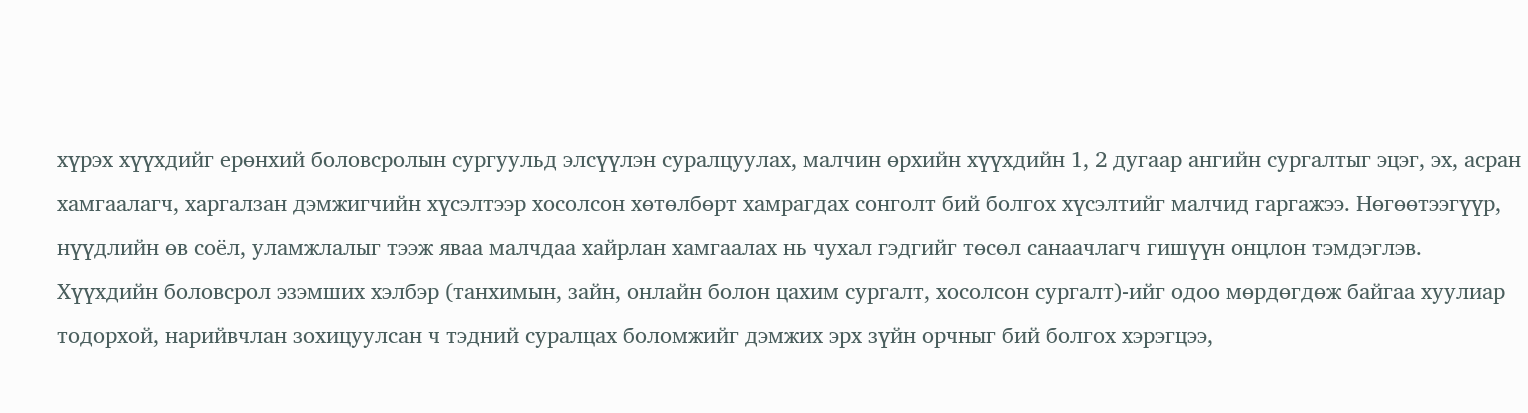хүрэх хүүхдийг ерөнхий боловсролын сургуульд элсүүлэн суралцуулах, малчин өрхийн хүүхдийн 1, 2 дугаар ангийн сургалтыг эцэг, эх, асран хамгаалагч, харгалзан дэмжигчийн хүсэлтээр хосолсон хөтөлбөрт хамрагдах сонголт бий болгох хүсэлтийг малчид гаргажээ. Нөгөөтээгүүр, нүүдлийн өв соёл, уламжлалыг тээж яваа малчдаа хайрлан хамгаалах нь чухал гэдгийг төсөл санаачлагч гишүүн онцлон тэмдэглэв.
Хүүхдийн боловсрол эзэмших хэлбэр (танхимын, зайн, онлайн болон цахим сургалт, хосолсон сургалт)-ийг одоо мөрдөгдөж байгаа хуулиар тодорхой, нарийвчлан зохицуулсан ч тэдний суралцах боломжийг дэмжих эрх зүйн орчныг бий болгох хэрэгцээ,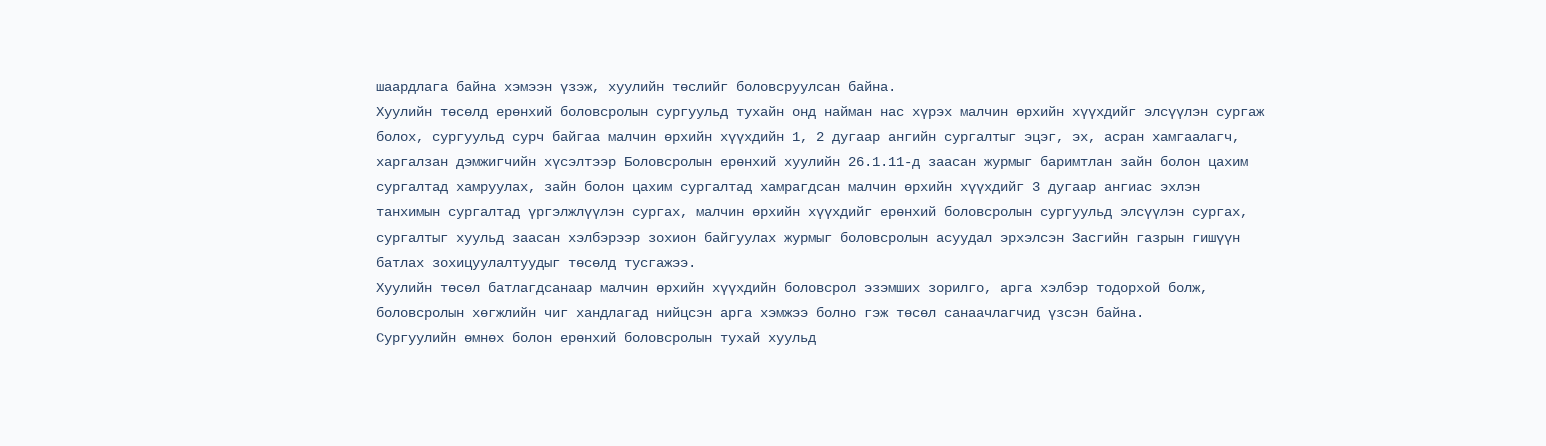шаардлага байна хэмээн үзэж, хуулийн төслийг боловсруулсан байна.
Хуулийн төсөлд ерөнхий боловсролын сургуульд тухайн онд найман нас хүрэх малчин өрхийн хүүхдийг элсүүлэн сургаж болох, сургуульд сурч байгаа малчин өрхийн хүүхдийн 1, 2 дугаар ангийн сургалтыг эцэг, эх, асран хамгаалагч, харгалзан дэмжигчийн хүсэлтээр Боловсролын ерөнхий хуулийн 26.1.11-д заасан журмыг баримтлан зайн болон цахим сургалтад хамруулах, зайн болон цахим сургалтад хамрагдсан малчин өрхийн хүүхдийг 3 дугаар ангиас эхлэн танхимын сургалтад үргэлжлүүлэн сургах, малчин өрхийн хүүхдийг ерөнхий боловсролын сургуульд элсүүлэн сургах, сургалтыг хуульд заасан хэлбэрээр зохион байгуулах журмыг боловсролын асуудал эрхэлсэн Засгийн газрын гишүүн батлах зохицуулалтуудыг төсөлд тусгажээ.
Хуулийн төсөл батлагдсанаар малчин өрхийн хүүхдийн боловсрол эзэмших зорилго, арга хэлбэр тодорхой болж, боловсролын хөгжлийн чиг хандлагад нийцсэн арга хэмжээ болно гэж төсөл санаачлагчид үзсэн байна.
Сургуулийн өмнөх болон ерөнхий боловсролын тухай хуульд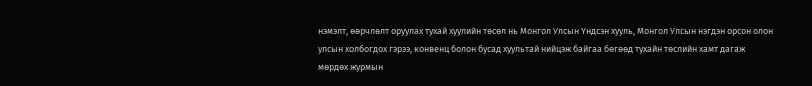нэмэлт, өөрчлөлт оруулах тухай хуулийн төсөл нь Монгол Улсын Үндсэн хууль, Монгол Улсын нэгдэн орсон олон улсын холбогдох гэрээ, конвенц болон бусад хуультай нийцэж байгаа бөгөөд тухайн төслийн хамт дагаж мөрдөх журмын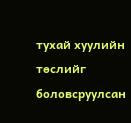тухай хуулийн төслийг боловсруулсан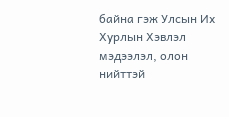байна гэж Улсын Их Хурлын Хэвлэл мэдээлэл, олон нийттэй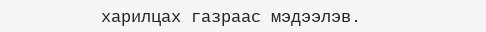харилцах газраас мэдээлэв.